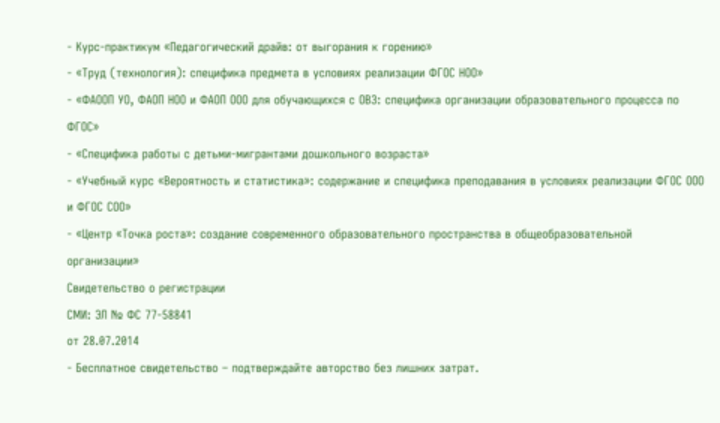- Курс-практикум «Педагогический драйв: от выгорания к горению»
- «Труд (технология): специфика предмета в условиях реализации ФГОС НОО»
- «ФАООП УО, ФАОП НОО и ФАОП ООО для обучающихся с ОВЗ: специфика организации образовательного процесса по ФГОС»
- «Специфика работы с детьми-мигрантами дошкольного возраста»
- «Учебный курс «Вероятность и статистика»: содержание и специфика преподавания в условиях реализации ФГОС ООО и ФГОС СОО»
- «Центр «Точка роста»: создание современного образовательного пространства в общеобразовательной организации»
Свидетельство о регистрации
СМИ: ЭЛ № ФС 77-58841
от 28.07.2014
- Бесплатное свидетельство – подтверждайте авторство без лишних затрат.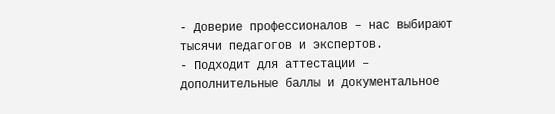- Доверие профессионалов – нас выбирают тысячи педагогов и экспертов.
- Подходит для аттестации – дополнительные баллы и документальное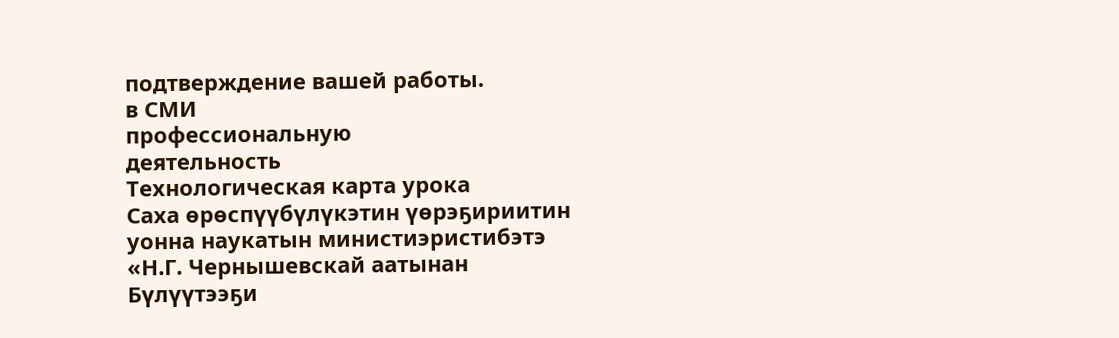подтверждение вашей работы.
в СМИ
профессиональную
деятельность
Технологическая карта урока
Саха өрөспүүбүлүкэтин үөрэҕириитин уонна наукатын министиэристибэтэ
«Н.Г. Чернышевскай аатынан Бүлүүтээҕи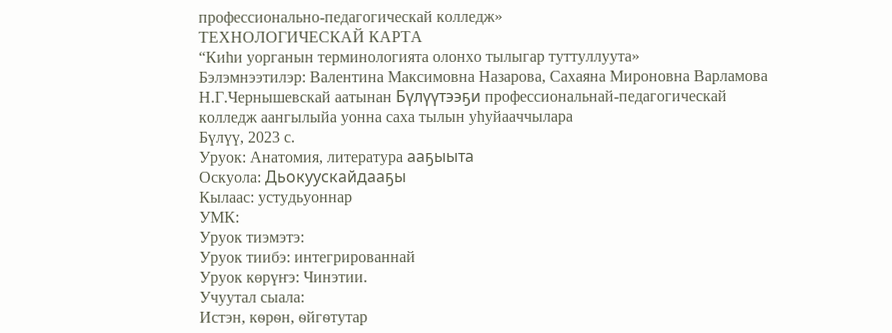профессионально-педагогическай колледж»
ТЕХНОЛОГИЧЕСКАЙ КАРТА
“Киһи уорганын терминологията олонхо тылыгар туттуллуута»
Бэлэмнээтилэр: Валентина Максимовна Назарова, Сахаяна Мироновна Варламова
Н.Г.Чернышевскай аатынан Бүлүүтээҕи профессиональнай-педагогическай
колледж аангылыйа уонна саха тылын уһуйааччылара
Бүлүү, 2023 с.
Уруок: Анатомия, литература ааҕыыта
Оскуола: Дьокуускайдааҕы
Кылаас: устудьуоннар
УМК:
Уруок тиэмэтэ:
Уруок тиибэ: интегрированнай
Уруок көрүҥэ: Чинэтии.
Учуутал сыала:
Истэн, кѳрѳн, ѳйгѳтутар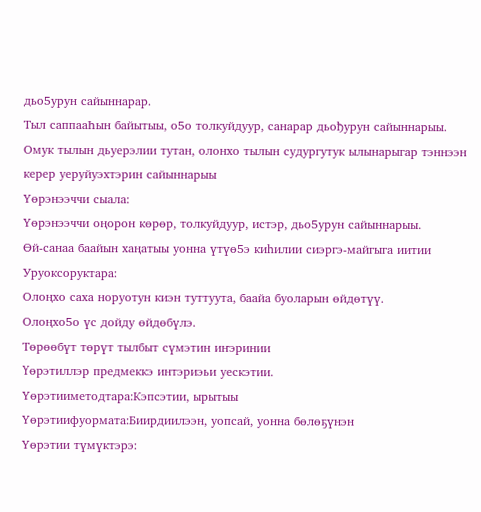дьо5урун сайыннарар.
Тыл саппааҺын байытыы, о5о толкуйдуур, санарар дьођурун сайыннарыы.
Омук тылын дьуерэлии тутан, олонхо тылын судургутук ылынарыгар тэннээн керер уеруйуэхтэрин сайыннарыы
Үөрэнээччи сыала:
Үөрэнээччи оңорон көрөр, толкуйдуур, истэр, дьо5урун сайыннарыы.
Өй-санаа баайын хаңатыы уонна үтүө5э киһилии сиэргэ-майгыга иитии
Уруоксоруктара:
Олоңхо саха норуотун киэн туттуута, баайа буоларын өйдөтүү.
Олоңхо5о үс дойду өйдөбүлэ.
Төрөөбүт төрүт тылбыт сүмэтин иҥэринии
Υөрэтиллэр предмеккэ интэриэьи уескэтии.
Үөрэтииметодтара:Кэпсэтии, ырытыы
Үөрэтиифуормата:Биирдиилээн, уопсай, уонна бөлөҕүнэн
Үөрэтии түмүктэрэ: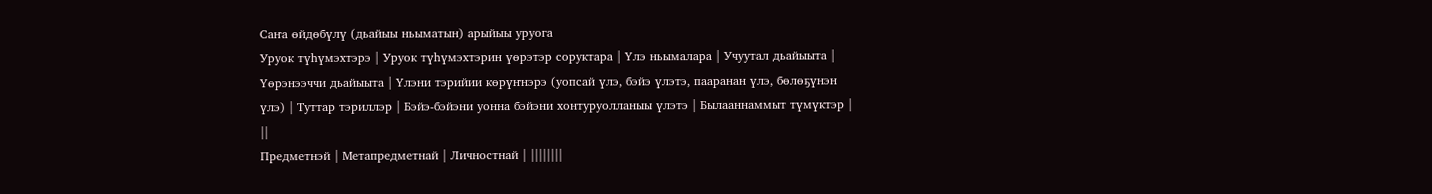Саҥа өйдөбүлү (дьайыы ньыматын) арыйыы уруога
Уруок түһүмэхтэрэ | Уруок түһүмэхтэрин үөрэтэр соруктара | Үлэ ньымалара | Учуутал дьайыыта | Үөрэнээччи дьайыыта | Үлэни тэрийии көрүҥнэрэ (уопсай үлэ, бэйэ үлэтэ, пааранан үлэ, бөлөҕүнэн үлэ) | Туттар тэриллэр | Бэйэ-бэйэни уонна бэйэни хонтуруолланыы үлэтэ | Былааннаммыт түмүктэр | ||
Предметнэй | Метапредметнай | Личностнай | ||||||||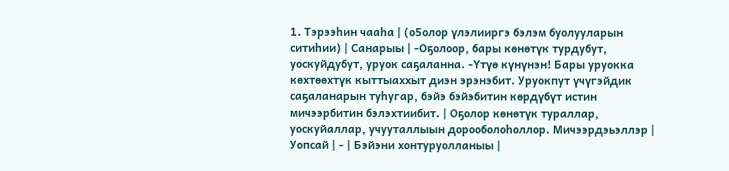1. Тэрээһин чааhа | (о5олор үлэлииргэ бэлэм буолууларын ситиһии) | Санарыы | -Оҕолоор, бары көнөтүк турдубут, уоскуйдубут, уруок саҕаланна. -Үтүө күнүнэн! Бары уруокка көхтөөхтүк кыттыаххыт диэн эрэнэбит. Уруокпут үчүгэйдик саҕаланарын туһугар, бэйэ бэйэбитин көрдүбүт истин мичээрбитин бэлэхтиибит. | Оҕолор көнөтүк тураллар, уоскуйаллар, учууталлыын дорооболоһоллор. Мичээрдэьэллэр | Уопсай | - | Бэйэни хонтуруолланыы |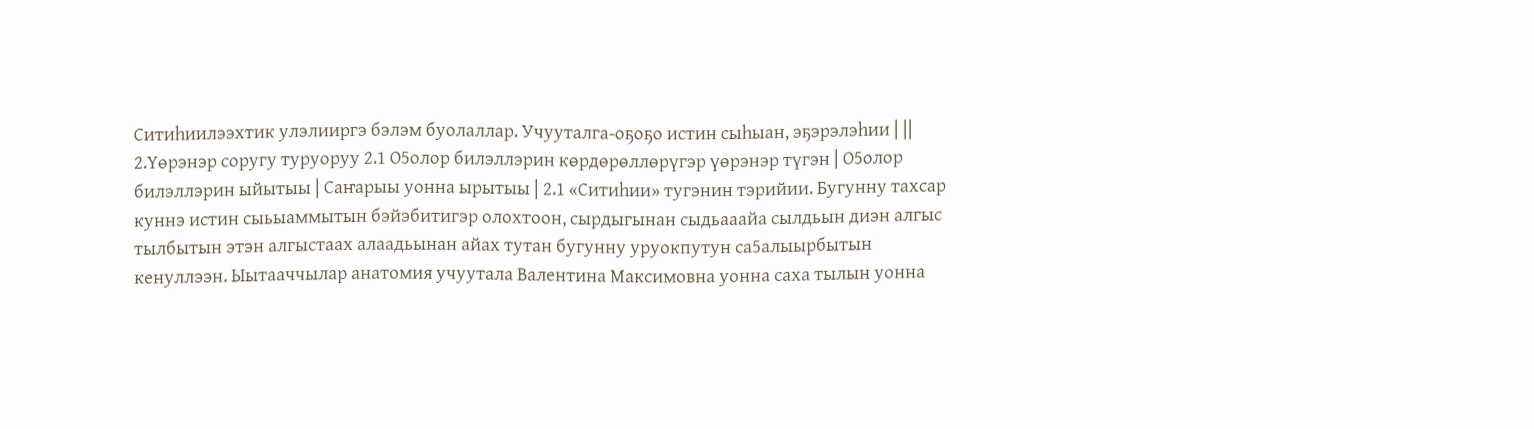Ситиһиилээхтик улэлииргэ бэлэм буолаллар. Учууталга-оҕоҕо истин сыһыан, эҕэрэлэһии | ||
2.Үөрэнэр соругу туруоруу 2.1 О5олор билэллэрин көрдөрөллөрүгэр үөрэнэр түгэн | О5олор билэллэрин ыйытыы | Саҥарыы уонна ырытыы | 2.1 «Ситиһии» тугэнин тэрийии. Бугунну тахсар куннэ истин сыьыаммытын бэйэбитигэр олохтоон, сырдыгынан сыдьааайа сылдьын диэн алгыс тылбытын этэн алгыстаах алаадьынан айах тутан бугунну уруокпутун са5алыырбытын кенуллээн. Ыытааччылар анатомия учуутала Валентина Максимовна уонна саха тылын уонна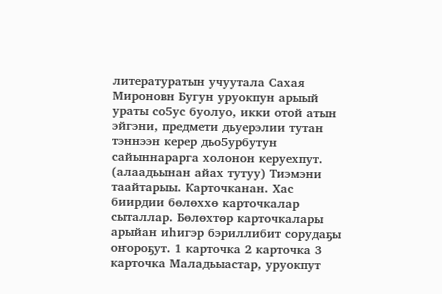литературатын учуутала Сахая Мироновн Бугун уруокпун арыый ураты со5ус буолуо, икки отой атын эйгэни, предмети дьуерэлии тутан тэннээн керер дьо5урбутун сайыннарарга холонон керуехпут. (алаадьынан айах тутуу) Тиэмэни таайтарыы. Карточканан. Хас биирдии бөлөххө карточкалар сыталлар. Бөлөхтөр карточкалары арыйан иһигэр бэриллибит сорудаҕы оҥороҕут. 1 карточка 2 карточка 3 карточка Маладьыастар, уруокпут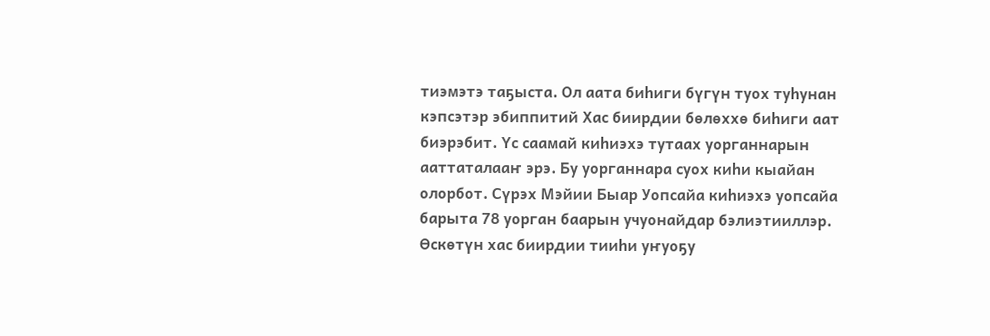тиэмэтэ таҕыста. Ол аата биһиги бүгүн туох туһунан кэпсэтэр эбиппитий Хас биирдии бөлөххө биһиги аат биэрэбит. Үс саамай киһиэхэ тутаах уорганнарын ааттаталааҥ эрэ. Бу уорганнара суох киһи кыайан олорбот. Сүрэх Мэйии Быар Уопсайа киһиэхэ уопсайа барыта 78 уорган баарын учуонайдар бэлиэтииллэр. Өскөтүн хас биирдии тииһи уҥуоҕу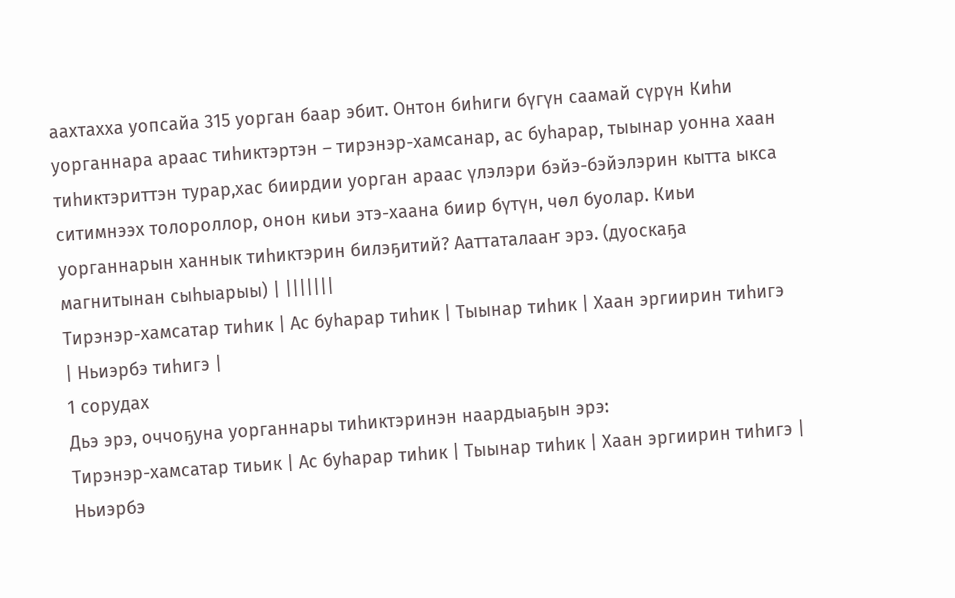аахтахха уопсайа 315 уорган баар эбит. Онтон биһиги бүгүн саамай сүрүн Киһи уорганнара араас тиһиктэртэн – тирэнэр-хамсанар, ас буһарар, тыынар уонна хаан тиһиктэриттэн турар,хас биирдии уорган араас үлэлэри бэйэ-бэйэлэрин кытта ыкса ситимнээх толороллор, онон киьи этэ-хаана биир бүтүн, чөл буолар. Киьи уорганнарын ханнык тиһиктэрин билэҕитий? Ааттаталааҥ эрэ. (дуоскаҕа магнитынан сыһыарыы) | |||||||
Тирэнэр-хамсатар тиһик | Ас буһарар тиһик | Тыынар тиһик | Хаан эргиирин тиһигэ | Ньиэрбэ тиһигэ |
1 сорудах
Дьэ эрэ, оччоҕуна уорганнары тиһиктэринэн наардыаҕын эрэ:
Тирэнэр-хамсатар тиьик | Ас буһарар тиһик | Тыынар тиһик | Хаан эргиирин тиһигэ | Ньиэрбэ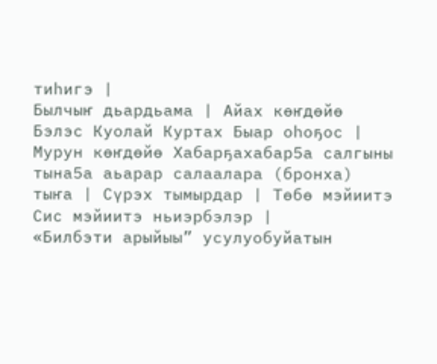тиһигэ |
Былчыҥ дьардьама | Айах көҥдөйө Бэлэс Куолай Куртах Быар оһоҕос | Мурун көҥдөйө Хабарҕахабар5а салгыны тына5а аьарар салаалара (бронха) тыҥа | Сүрэх тымырдар | Төбө мэйиитэ Сис мэйиитэ ньиэрбэлэр |
«Билбэти арыйыы” усулуобуйатын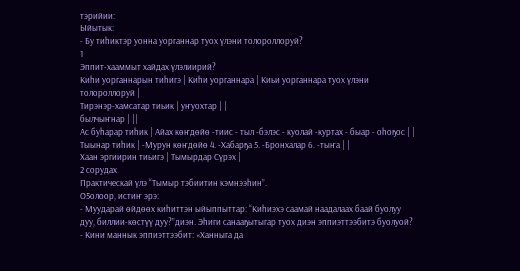тэрийии:
Ыйытык:
- Бу тиһиктэр уонна уорганнар туох үлэни толороллоруй?
1
Эппит-хааммыт хайдах үлэлиирий?
Киһи уорганнарын тиһигэ | Киһи уорганнара | Киьи уорганнара туох үлэни толороллоруй |
Тирэнэр-хамсатар тиьик | уҥуохтар | |
былчыҥнар | ||
Ас буһарар тиһик | Айах көҥдөйө -тиис - тыл -бэлэс - куолай -куртах - быар - оһоҕос | |
Тыынар тиһик | -Мурун көҥдөйө 4. -Хабарҕа 5. -Бронхалар 6. -тыҥа | |
Хаан эргиирин тиьигэ | Тымырдар Сүрэх |
2 сорудах
Практическай үлэ “Тымыр тэбиитин кэмнээһин”.
О5олоор, истиҥ эрэ:
- Муударай өйдөөх киһиттэн ыйыппыттар: “Киһиэхэ саамай наадалаах баай буолуу дуу, биллии-көстүү дуу?”диэн. Эһиги санааҕытыгар туох диэн эппиэттээбитэ буолуой?
- Кини маннык эппиэттээбит: «Ханныга да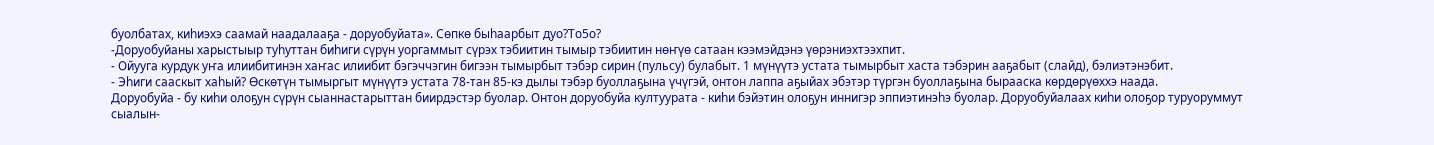буолбатах, киһиэхэ саамай наадалааҕа - доруобуйата». Сөпкө быһаарбыт дуо?То5о?
-Доруобуйаны харыстыыр туһуттан биһиги сүрүн уоргаммыт сүрэх тэбиитин тымыр тэбиитин нөҥүө сатаан кээмэйдэнэ үөрэниэхтээхпит.
- Ойууга курдук уҥа илиибитинэн хаҥас илиибит бэгэччэгин бигээн тымырбыт тэбэр сирин (пульсу) булабыт. 1 мүнүүтэ устата тымырбыт хаста тэбэрин ааҕабыт (слайд), бэлиэтэнэбит.
- Эһиги сааскыт хаһый? Өскөтүн тымыргыт мүнүүтэ устата 78-тан 85-кэ дылы тэбэр буоллаҕына үчүгэй, онтон лаппа аҕыйах эбэтэр түргэн буоллаҕына бырааска көрдөрүөххэ наада.
Доруобуйа - бу киһи олоҕун сүрүн сыаннастарыттан биирдэстэр буолар. Онтон доруобуйа култуурата - киһи бэйэтин олоҕун иннигэр эппиэтинэһэ буолар. Доруобуйалаах киһи олоҕор туруоруммут сыалын-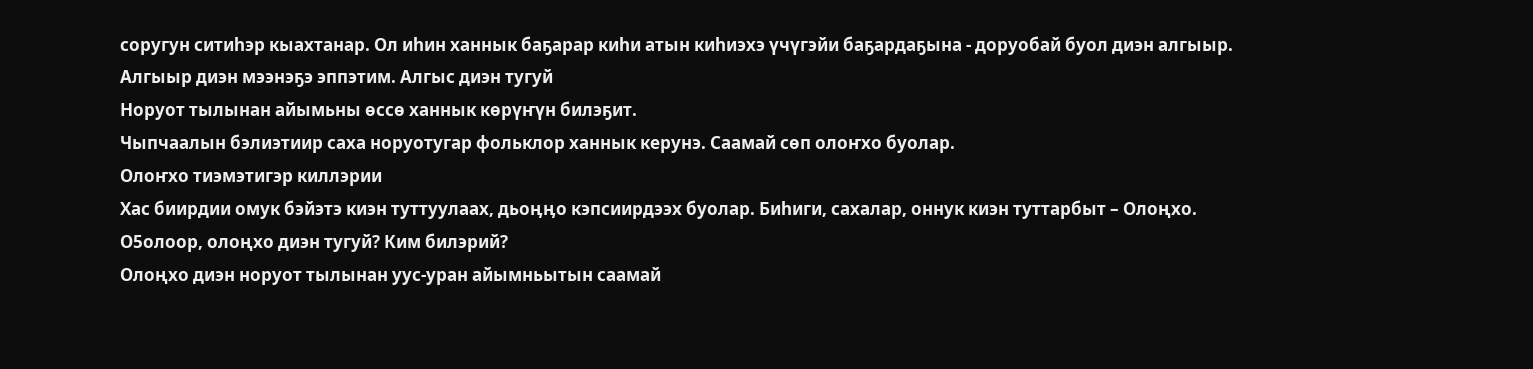соругун ситиһэр кыахтанар. Ол иһин ханнык баҕарар киһи атын киһиэхэ үчүгэйи баҕардаҕына - доруобай буол диэн алгыыр.
Алгыыр диэн мээнэҕэ эппэтим. Алгыс диэн тугуй
Норуот тылынан айымьны өссө ханнык көрүҥүн билэҕит.
Чыпчаалын бэлиэтиир саха норуотугар фольклор ханнык керунэ. Саамай сөп олоҥхо буолар.
Олоҥхо тиэмэтигэр киллэрии
Хас биирдии омук бэйэтэ киэн туттуулаах, дьоӊӊо кэпсиирдээх буолар. Биһиги, сахалар, оннук киэн туттарбыт – Олоңхо.
О5олоор, олоңхо диэн тугуй? Ким билэрий?
Олоңхо диэн норуот тылынан уус-уран айымньытын саамай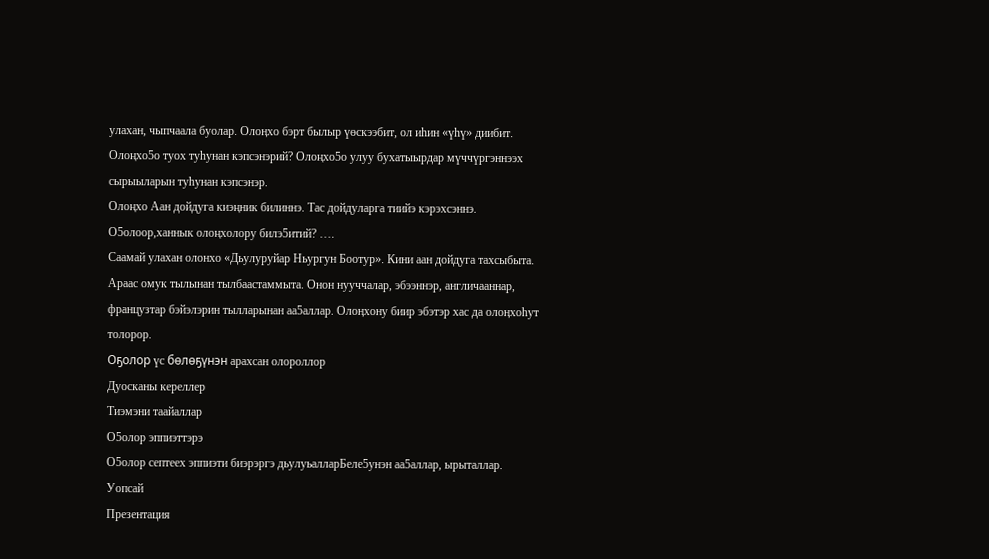улахан, чыпчаала буолар. Олоӊхо бэрт былыр үөскээбит, ол иһин «үһү» диибит.
Олоңхо5о туох туһунан кэпсэнэрий? Олоңхо5о улуу бухатыырдар мүччүргэннээх сырыыларын туһунан кэпсэнэр.
Олоңхо Аан дойдуга киэңник билиннэ. Тас дойдуларга тиийэ кэрэхсэннэ.
О5олоор,ханнык олоңхолору билэ5итий? ….
Саамай улахан олонхо «Дьулуруйар Ньургун Боотур». Кини аан дойдуга тахсыбыта. Араас омук тылынан тылбаастаммыта. Онон нууччалар, эбээннэр, англичааннар, французтар бэйэлэрин тылларынан аа5аллар. Олоӊхону биир эбэтэр хас да олоӊхоһут толорор.
Оҕолор үс бөлөҕүнэн арахсан олороллор
Дуосканы кереллер
Тиэмэни таайаллар
О5олор эппиэттэрэ
О5олор септеех эппиэти биэрэргэ дьулуьалларБеле5унэн аа5аллар, ырыталлар.
Уопсай
Презентация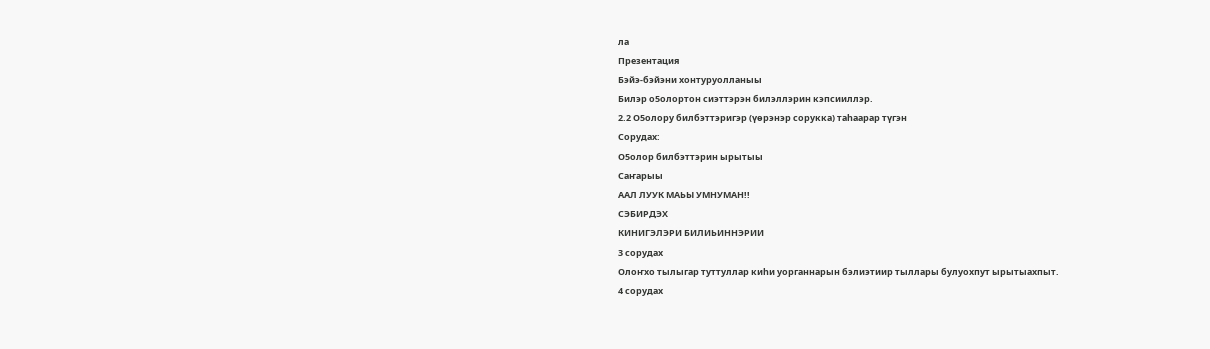ла
Презентация
Бэйэ-бэйэни хонтуруолланыы
Билэр о5олортон сиэттэрэн билэллэрин кэпсииллэр.
2.2 О5олору билбэттэригэр (үөрэнэр сорукка) таhаарар түгэн
Сорудах:
О5олор билбэттэрин ырытыы
Саҥарыы
ААЛ ЛУУК МАЬЫ УМНУМАН!!
СЭБИРДЭХ
КИНИГЭЛЭРИ БИЛИЬИННЭРИИ
3 сорудах
Олоҥхо тылыгар туттуллар киһи уорганнарын бэлиэтиир тыллары булуохпут ырытыахпыт.
4 сорудах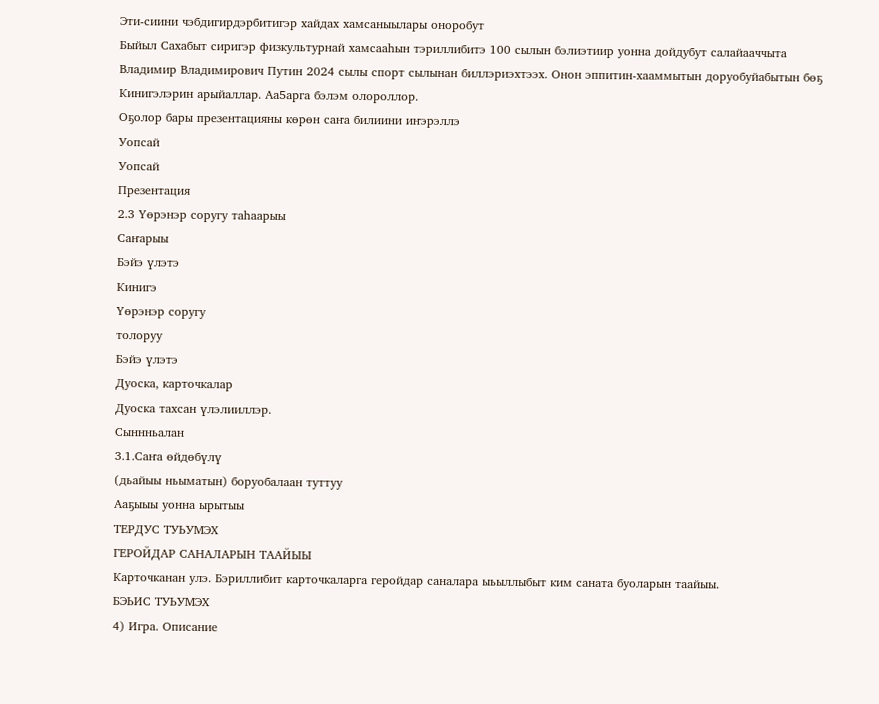Эти-сиини чэбдигирдэрбитигэр хайдах хамсаныылары оноробут
Быйыл Сахабыт сиригэр физкультурнай хамсааһын тэриллибитэ 100 сылын бэлиэтиир уонна дойдубут салайааччыта Владимир Владимирович Путин 2024 сылы спорт сылынан биллэриэхтээх. Онон эппитин-хааммытын доруобуйабытын бөҕ
Кинигэлэрин арыйаллар. Аа5арга бэлэм олороллор.
Оҕолор бары презентацияны көрөн саҥа билиини иҥэрэллэ
Уопсай
Уопсай
Презентация
2.3 Үөрэнэр соругу таhаарыы
Саҥарыы
Бэйэ үлэтэ
Кинигэ
Үөрэнэр соругу
толоруу
Бэйэ үлэтэ
Дуоска, карточкалар
Дуоска тахсан үлэлииллэр.
Сыннньалан
3.1.Саҥа өйдөбүлү
(дьайыы ньыматын) боруобалаан туттуу
Ааҕыыы уонна ырытыы
ТЕРДУС ТУЬУМЭХ
ГЕРОЙДАР САНАЛАРЫН ТААЙЫЫ
Карточканан улэ. Бэриллибит карточкаларга геройдар саналара ыьыллыбыт ким саната буоларын таайыы.
БЭЬИС ТУЬУМЭХ
4) Игра. Описание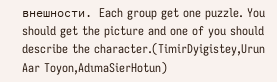внешности. Each group get one puzzle. You should get the picture and one of you should describe the character.(TimirDyigistey,Urun Aar Toyon,AdımaSierHotun)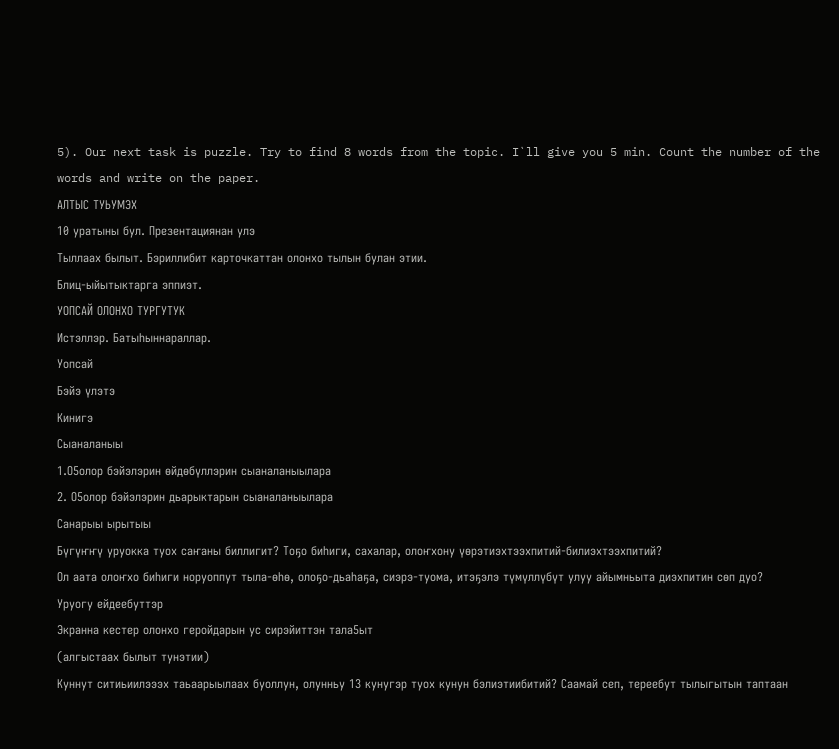5). Our next task is puzzle. Try to find 8 words from the topic. I`ll give you 5 min. Count the number of the words and write on the paper.
АЛТЫС ТУЬУМЭХ
10 уратыны бул. Презентациянан улэ
Тыллаах былыт. Бэриллибит карточкаттан олонхо тылын булан этии.
Блиц-ыйытыктарга эппиэт.
УОПСАЙ ОЛОНХО ТУРГУТУК
Истэллэр. Батыһыннараллар.
Уопсай
Бэйэ үлэтэ
Кинигэ
Сыаналаныы
1.О5олор бэйэлэрин өйдөбүллэрин сыаналаныылара
2. О5олор бэйэлэрин дьарыктарын сыаналаныылара
Санарыы ырытыы
Бүгүҥҥү уруокка туох саҥаны биллигит? Тоҕо биһиги, сахалар, олоҥхону үөрэтиэхтээхпитий-билиэхтээхпитий?
Ол аата олоҥхо биһиги норуоппут тыла-өһө, олоҕо-дьаһаҕа, сиэрэ-туома, итэҕэлэ түмүллүбүт улуу айымньыта диэхпитин сөп дуо?
Уруогу ейдеебуттэр
Экранна кестер олонхо геройдарын ус сирэйиттэн тала5ыт
(алгыстаах былыт тунэтии)
Куннут ситиьиилэээх таьаарыылаах буоллун, олунньу 13 кунугэр туох кунун бэлиэтиибитий? Саамай сеп, тереебут тылыгытын таптаан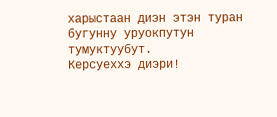харыстаан диэн этэн туран бугунну уруокпутун тумуктуубут.
Керсуеххэ диэри!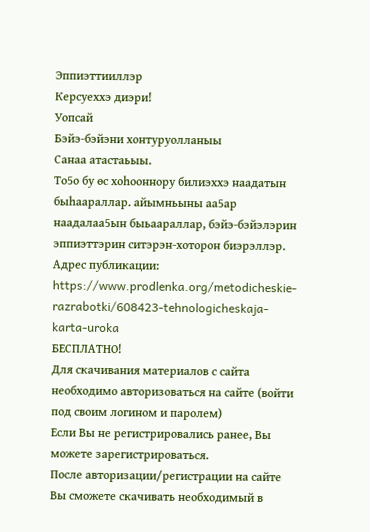Эппиэттииллэр
Керсуеххэ диэри!
Уопсай
Бэйэ-бэйэни хонтуруолланыы
Санаа атастаьыы.
То5о бу өс хоһооннору билиэххэ наадатын быһаараллар. айымньыны аа5ар наадалаа5ын быьаараллар, бэйэ-бэйэлэрин эппиэттэрин ситэрэн-хоторон биэрэллэр.
Адрес публикации: https://www.prodlenka.org/metodicheskie-razrabotki/608423-tehnologicheskaja-karta-uroka
БЕСПЛАТНО!
Для скачивания материалов с сайта необходимо авторизоваться на сайте (войти под своим логином и паролем)
Если Вы не регистрировались ранее, Вы можете зарегистрироваться.
После авторизации/регистрации на сайте Вы сможете скачивать необходимый в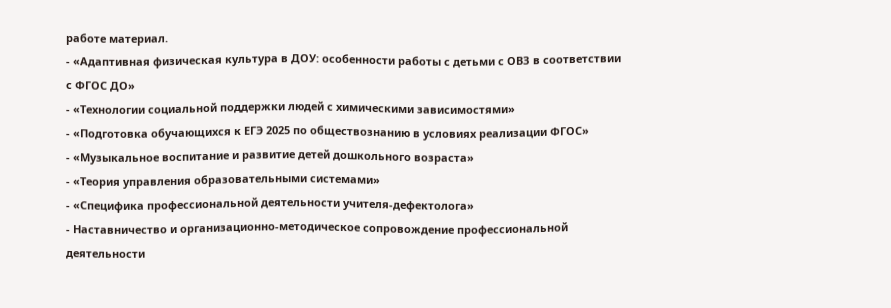работе материал.
- «Адаптивная физическая культура в ДОУ: особенности работы с детьми с ОВЗ в соответствии с ФГОС ДО»
- «Технологии социальной поддержки людей с химическими зависимостями»
- «Подготовка обучающихся к ЕГЭ 2025 по обществознанию в условиях реализации ФГОС»
- «Музыкальное воспитание и развитие детей дошкольного возраста»
- «Теория управления образовательными системами»
- «Специфика профессиональной деятельности учителя-дефектолога»
- Наставничество и организационно-методическое сопровождение профессиональной деятельности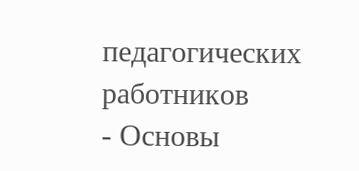педагогических работников
- Основы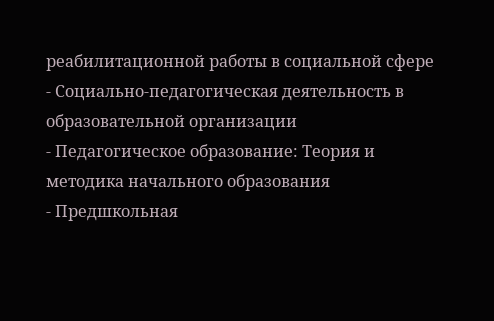реабилитационной работы в социальной сфере
- Социально-педагогическая деятельность в образовательной организации
- Педагогическое образование: Теория и методика начального образования
- Предшкольная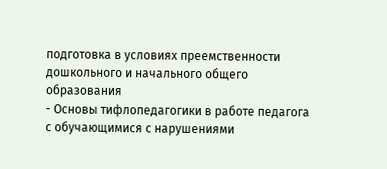подготовка в условиях преемственности дошкольного и начального общего образования
- Основы тифлопедагогики в работе педагога с обучающимися с нарушениями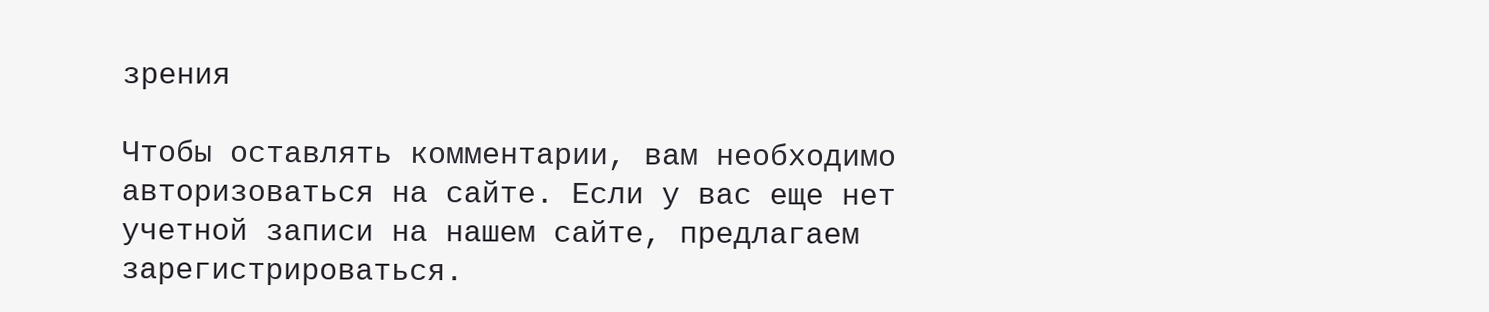зрения

Чтобы оставлять комментарии, вам необходимо авторизоваться на сайте. Если у вас еще нет учетной записи на нашем сайте, предлагаем зарегистрироваться.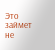Это займет не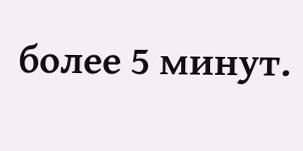более 5 минут.